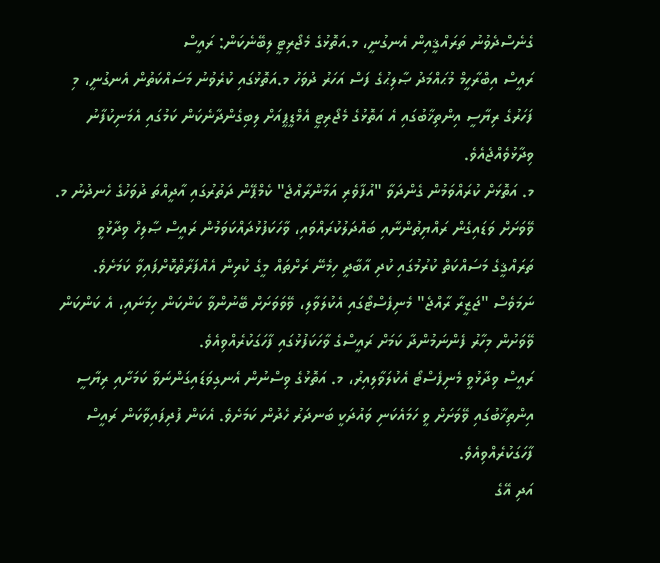ގެނެސްދެވުނު ތަރައްޤީއިން އެނގުނީ، މ.އަތޮޅުގެ މެޖޯރިޓީ ލިބޭނެކަން: ރައީސް
ރައީސް އިބްރާހީމް މުޙައްމަދު ޞާލިޙުގެ ފަސް އަހަރު ދުވަހު މ.އަތޮޅުގައި ކުރެވުނު މަސައްކަތުން އެނގުނީ، މި ފަހަރުގެ ރިޔާސީ އިންތިޚާބުގައި އެ އަތޮޅުގެ މެޖޯރިޓީ އެމްޑީޕީއަށް ލިބިގެންދާނެކަން ކަމުގައި އެމަނިކުފާނު ވިދާޅުވެއްޖެއެވެ.
މ. އަތޮޅަށް ކުރައްވަމުން ގެންދަވާ "އުފާވެރި އަމާންރާއްޖެ" ކެމްޕޭން ދަތުރުގައި އާދީއްތަ ދުވަހުގެ ހެނދުނު މ. ވޭވަށަށް ވަޑައިގެން ރައްޔިތުންނާއި ބައްދަލުކުރައްވައި، ވާހަކަފުޅުދައްކަވަމުން ރައީސް ޞާލިހް ވިދާޅުވީ ތަރައްޤީގެ މަސައްކަތް ކުރުމުގައި ކުދި އާބާދީ ހިމެނޭ ރަށްތައް މީގެ ކުރިން އެއްފަރާތްކޮށްފައިވާ ކަމަށެވެ.
ނަމަވެސް "ޖަޒީރާ ރާއްޖެ" މެނިފެސްޓޯގައި އެކުލަވާލި، ވޭވަވަށަށް ބޭނުންވާ ކަންކަން ހިމަނައި، އެ ކަންކަން ވޭވަށުން މިހާރު ފެންނަމުންދާ ކަމަށް ރައީސްގެ ވާހަކަފުޅުގައި ފާހަގަކުރެއްވިއެވެ.
ރައީސް ވިދާޅުވީ މެނިފެސްޓޯ އެކުލަވާލިއިރު، މ. އަތޮޅުގެ ވިސްނުން އެނގިވަޑައިގަންނަވާ ކަމަށާއި ރިޔާސީ އިންތިޚާބުގައި ވޭވަށަށް ވީ ހަމައެކަނި ވައުދަކީ ބަނދަރު ހެދުން ކަމަށެވެ. އެކަން ފުދިފައިވާކަން ރައީސް ފާހަގަކުރެއްވިއެވެ.
އަދި އޭގެ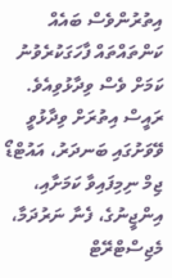އިތުރުންވެސް ބައެއް ކަންތައްތައް ފާހަގަކުރެވުނު ކަމަށް ވެސް ވިދާޅުވިއެވެ.
ރައީސް އިތުރަށް ވިދާޅުވީ ވޭވަށުގައި ބަނދަރު، އައުޓްޑޯ ޖިމް ނިމިފައިވާ ކަމަށާއި، އިންޖީނުގެ، ފެނާ ނަރުދަމާ، މެޖިސްޓްރޭޓް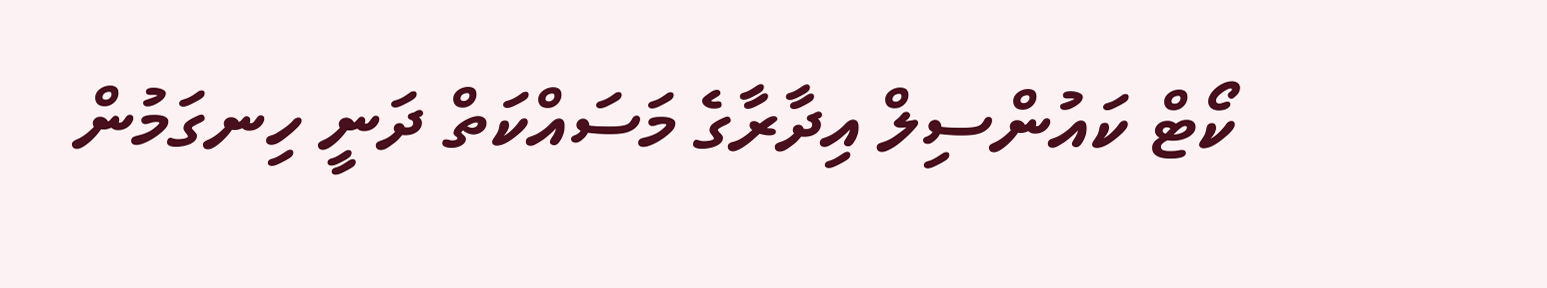ކޯޓް ކައުންސިލް އިދާރާގެ މަސައްކަތް ދަނީ ހިނގަމުން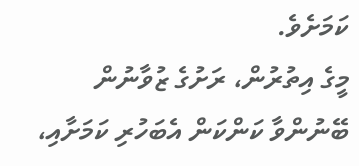ކަމަށެވެ.
މީގެ އިތުރުން، ރަށުގެ ޒުވާނުން ބޭނުންވާ ކަންކަން އެބަހުރި ކަމަށާއި،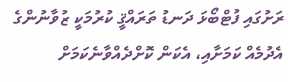ރަށުގައި ފުޓްބޯޅަ ދަނޑު ތަރައްޤީ ކުރުމަކީ ޒުވާނުންގެ އެދުމެއް ކަމަށާއި، އެކަން ކޮށްދެއްވާނެކަމަށް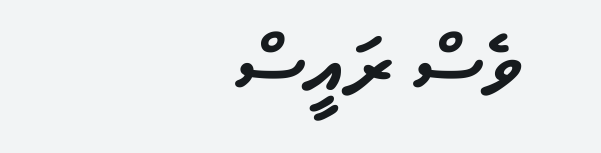ވެސް ރައީސް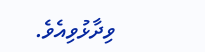ވިދާޅުވިއެވެ.